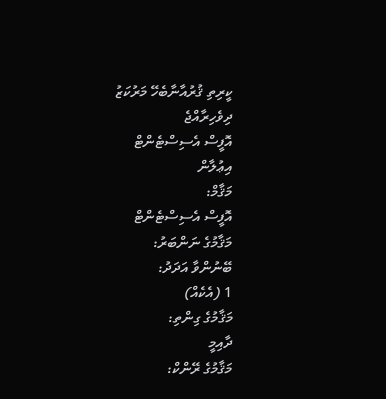ކީރިތި ޤުރުއާނާބެހޭ މަރުކަޒު
ދިވެހިރާއްޖެ
އޮފީސް އެސިސްޓެންޓް
އިޢުލާން
މަޤާމް:
އޮފީސް އެސިސްޓެންޓް
މަޤާމުގެ ނަންބަރު:
ބޭނުންވާ އަދަދު:
1 (އެކެއް)
މަޤާމުގެ ގިންތި:
ދާއިމީ
މަޤާމުގެ ރޭންކް: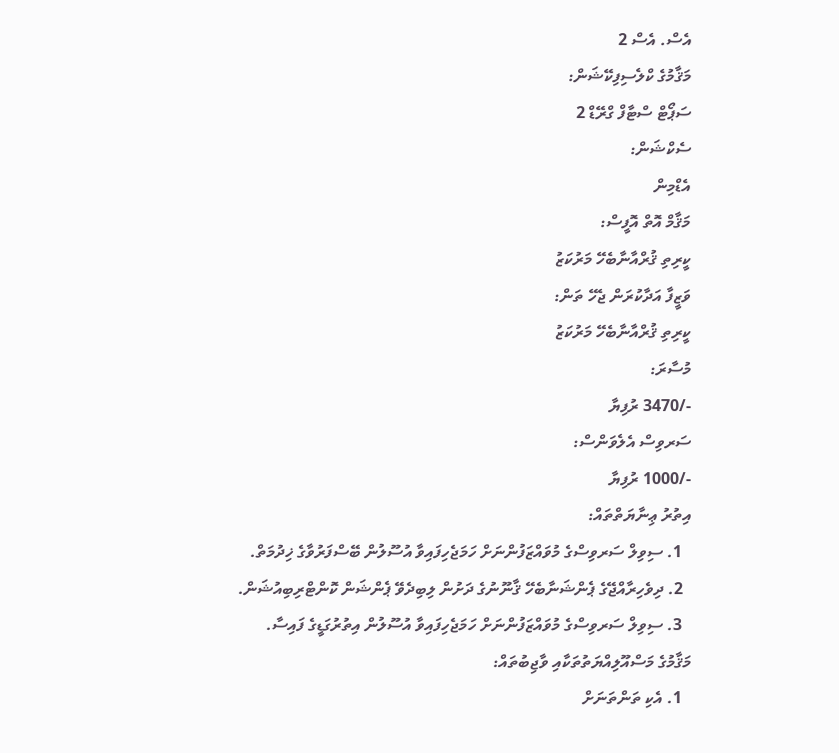އެސް. އެސް 2
މަޤާމުގެ ކްލެސިފިކޭޝަން:
ސަޕޯޓް ސްޓާފް ގްރޭޑް 2
ސެކްޝަން:
އެޑްމިން
މަޤާމް އޮތް އޮފީސް:
ކީރިތި ޤުރްއާނާބެހޭ މަރުކަޒު
ވަޒީފާ އަދާކުރަން ޖެހޭ ތަން:
ކީރިތި ޤުރްއާނާބެހޭ މަރުކަޒު
މުސާރަ:
-/3470 ރުފިޔާ
ސަރވިސް އެލެވަންސް:
-/1000 ރުފިޔާ
އިތުރު ޢިނާޔަތްތައް:
  1. ސިވިލް ސަރވިސްގެ މުވައްޒަފުންނަށް ހަމަޖެހިފައިވާ އުސޫލުން ބޭސްފަރުވާގެ ޚިދުމަތް.
  2. ދިވެހިރާއްޖޭގެ ޕެންޝަނާބެހޭ ޤާނޫނުގެ ދަށުން ލިބިދެވޭ ޕެންޝަން ކޮންޓްރިބިއުޝަން.
  3. ސިވިލް ސަރވިސްގެ މުވައްޒަފުންނަށް ހަމަޖެހިފައިވާ އުސޫލުން އިތުރުގަޑީގެ ފައިސާ.
މަޤާމުގެ މަސްއޫލިއްޔަތުތަކާއި ވާޖިބުތައް:
  1. އެކި ތަންތަނަށް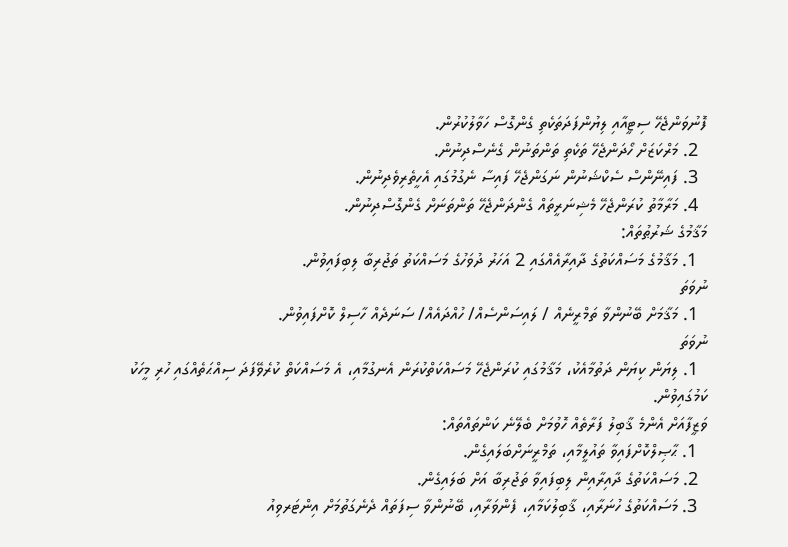ފޮނުވަންޖެހޭ ސިޓީއާއި ލިޔުންފަދަތަކެތި ގެންގޮސް ހަވާލުކުރުން.
  2. މަރްކަޒަށް ހޯދަންޖެހޭ ތަކެތި ތަންތަނުން ގެނެސްދިނުން.
  3. ފައިނޭންސް ސެކްޝަނުން ނަގަންޖެހޭ ފައިސާ ނެގުމުގައި އެހީތެރިވެދިނުން.
  4. މަރާމާތު ކުރަންޖެހޭ މެޝިނަރީތައް ގެންދަންޖެހޭ ތަންތަނަށް ގެންގޮސްދިނުން.
މަޤާމުގެ ޝަރުޠުތައް:
  1. މަޤާމުގެ މަސައްކަތުގެ ދާއިރާއެއްގައި 2 އަހަރު ދުވަހުގެ މަސައްކަތު ތަޖުރިބާ ލިބިފައިވުން.
ނުވަތަ
  1. މަޤާމަށް ބޭނުންވާ ތަމްރީނެއް / ލައިސަންސެއް/ ހުއްދައެއް/ ސަނަދެއް ހާސިލް ކޮށްފައިވުން.
ނުވަތަ
  1. ލިޔަން ކިޔަން ދަތުމާއެކު، މަޤާމުގައި ކުރަންޖެހޭ މަސައްކަތްކުރަން އެނގުމާއި، އެ މަސައްކަތް ކުރެވޭފަދަ ސިއްޙަތެއްގައި ހުރި މީހަކު ކަމުގައިވުން.
ވަޒީފާއަށް އެންމެ ޤާބިލު ފަރާތެއް ހޮވުމަށް ބެލޭނެ ކަންތައްތައް:
  1. ޙާޞިލްކޮށްފައިވާ ތައުލީމާއި، ތަމްރީނަށްބަލައިގެން.
  2. މަސައްކަތުގެ ދާއިރާއިން ލިބިފައިވާ ތަޖުރިބާ އަށް ބަލައިގެން.
  3. މަސައްކަތުގެ ހުނަރާއި، ޤާބިލުކަމާއި، ފެންވަރާއި، ބޭނުންވާ ސިފަތައް ދެނެގަތުމަށް އިންޓަރވިއު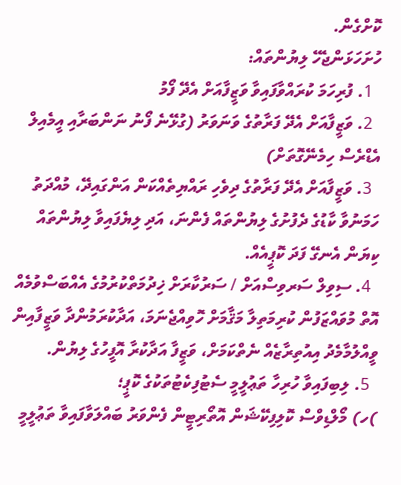ކޮށްގެން.
ހުށަހަޅަންޖެހޭ ލިޔުންތައް:
  1. ފުރިހަމަ ކުރައްވާފައިވާ ވަޒީފާއަށް އެދޭ ފޯމު
  2. ވަޒީފާއަށް އެދޭ ފަރާތުގެ ވަނަވަރު (ގުޅޭނެ ފޯނު ނަންބަރާއި އީމެއިލް އެޑްރެސް ހިމެނޭގޮތަށް)
  3. ވަޒީފާއަށް އެދޭ ފަރާތުގެ ދިވެހި ރައްޔިތެއްކަން އަންގައިދޭ، މުއްދަތު ހަމަނުވާ ކާޑުގެ ދެފުށުގެ ލިޔުންތައް ފެންނަ، އަދި ލިޔެފައިވާ ލިޔުންތައް ކިޔަން އެނގޭ ފަދަ ކޮޕީއެއް.
  4. ސިވިލް ސަރވިސްއަށް / ސަރުކާރަށް ޚިދުމަތްކުރުމުގެ އެއްބަސްވުމެއް އޮތް މުވައްޒަފުން ކުރިމަތިލާ މަޤާމަށް ހޮވިއްޖެނަމަ، އަދާކުރަމުންދާ ވަޒީފާއިން ވީއްލުމާމެދު އިއުތިރާޒެއް ނެތްކަމަށް، ވަޒީފާ އަދާކުރާ އޮފީހުގެ ލިޔުން.
  5. ލިބިފައިވާ ހުރިހާ ތަޢުލީމީ ސެޓުފިކެޓުތަކުގެ ކޮޕީ؛
)ހ) މޯލްޑިވްސް ކޮލިފިކޭޝަން އޮތޯރިޓީން ފެންވަރު ބައްލަވާފައިވާ ތަޢުލީމީ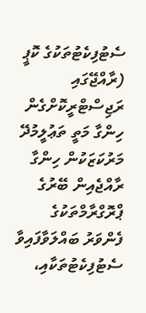ސެޓުފިކެޓުތަކުގެ ކޮޕީ (ރާއްޖޭގައި ރަޖިސްޓްރީކޮށްގެން ހިންގާ މަތީ ތަޢުލީމުދޭ މަރުކަޒަކުން ހިންގާ ރާއްޖެއިން ބޭރުގެ ޕްރޮގްރާމްތަކުގެ ފެންވަރު ބައްލަވާފައިވާ ސެޓުފިކެޓުތަކާއި،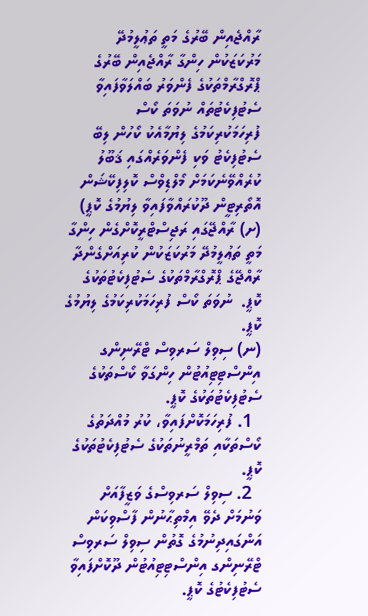ރާއްޖެއިން ބޭރުގެ މަތީ ތަޢުލީމުދޭ މަރުކަޒަކުން ހިންގާ ރާއްޖެއިން ބޭރުގެ ޕްރޮގްރާމްތަކުގެ ފެންވަރު ބައްލަވާފައިވާ ސެޓުފިކެޓުތައް ނުވަތަ ކޯސް ފުރިހަމަކުރިކަމުގެ ލިޔުމާއެކު ކޯހުން ލިބޭ ސެޓުފިކެޓު ވަކި ފެންވަރެއްގައި ޤަބޫލު ކުރެއްވޭނެކަމަށް މޯލްޑިވްސް ކޮލިފިކޭޝަން އޮތޯރިޓީން ދޫކުރައްވާފައިވާ ލިޔުމުގެ ކޮޕީ)
(ށ) ރާއްޖޭގައި ރަޖިސްޓްރީކޮށްގެން ހިންގާ މަތީ ތަޢުލީމުދޭ މަރުކަޒަކުން ކުރިއަށްގެންދާ ރާއްޖޭގެ ޕްރޮގްރާމްތަކުގެ ސެޓުފިކެޓުތަކުގެ ކޮޕީ.  ނުވަތަ ކޯސް ފުރިހަމަކުރިކަމުގެ ލިޔުމުގެ ކޮޕީ.
(ނ) ސިވިލް ސަރވިސް ޓްރޭނިންގ އިންސްޓިޓިއުޓުން ހިންގަވާ ކޯސްތަކުގެ ސެޓުފިކެޓުތަކުގެ ކޮޕީ.
  1. ފުރިހަމަކޮށްފައިވާ، ކުރު މުއްދަތުގެ ކޯސްތަކާއި ތަމްރީނުތަކުގެ ސެޓުފިކެޓުތަކުގެ ކޮޕީ.
  2. ސިވިލް ސަރވިސްގެ ވަޒީފާއަށް ވަނުމަށް ދެވޭ އިމްތިޙާނުން ފާސްވިކަން އަންގައިދިނުމުގެ ގޮތުން ސިވިލް ސަރވިސް ޓްރޭނިންގ އިންސްޓިޓިއުޓުން ދޫކޮށްފައިވާ ސެޓުފިކެޓުގެ ކޮޕީ.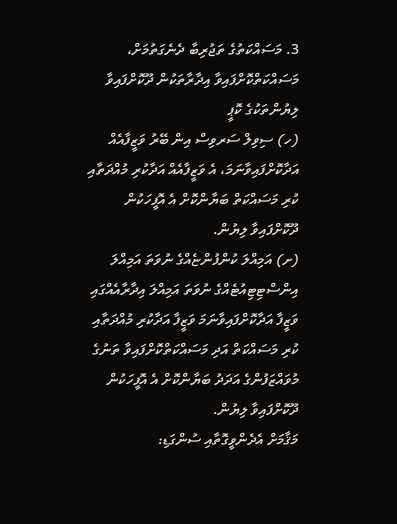3. މަސައްކަތުގެ ތަޖުރިބާ ދެނެގަތުމަށް، މަސައްކަތްކޮށްފައިވާ އިދާރާތަކުން ދޫކޮށްފައިވާ ލިޔުންތަކުގެ ކޮޕީ
(ހ) ސިވިލް ސަރވިސް އިން ބޭރު ވަޒީފާއެއް އަދާކޮށްފައިވާނަމަ، އެ ވަޒީފާއެއް އަދާކުރި މުއްދަތާއި ކުރި މަސައްކަތް ބަޔާންކޮށް އެ އޮފީހަކުން ދޫކޮށްފައިވާ ލިޔުން.
(ށ) އަމިއްލަ ކުންފުންޏެއްގެ ނުވަތަ އަމިއްލަ އިންސްޓިޓިއުޓެއްގެ ނުވަތަ އަމިއްލަ އިދާރާއެއްގައި ވަޒީފާ އަދާކޮށްފައިވާނަމަ ވަޒީފާ އަދާކުރި މުއްދަތާއި ކުރި މަސައްކަތް އަދި މަސައްކަތްކޮށްފައިވާ ތަނުގެ މުވައްޒަފުންގެ އަދަދު ބަޔާންކޮށް އެ އޮފީހަކުން ދޫކޮށްފައިވާ ލިޔުން.
މަޤާމަށް އެދެންވީގޮތާއި ސުންގަޑި: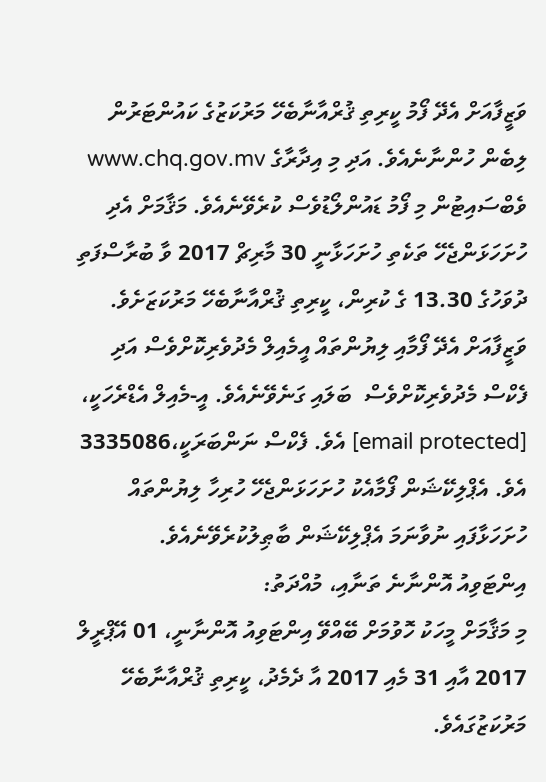ވަޒީފާއަށް އެދޭ ފޯމު ކީރިތި ޤުރްއާނާބެހޭ މަރުކަޒުގެ ކައުންޓަރުން ލިބެން ހުންނާނެއެވެ. އަދި މި އިދާރާގެ www.chq.gov.mv ވެބްސައިޓުން މި ފޯމު ޑައުންލޯޑުވެސް ކުރެވޭނެއެވެ. މަޤާމަށް އެދި ހުށަހަޅަންޖެހޭ ތަކެތި ހުށަހަޅާނީ 30 މާރިޗް 2017 ވާ ބުރާސްފަތި ދުވަހުގެ 13.30 ގެ ކުރިން، ކީރިތި ޤުރްއާނާބެހޭ މަރުކަޒަށެވެ. ވަޒީފާއަށް އެދޭ ފޯމާއި ލިޔުންތައް އީމެއިލް މެދުވެރިކޮށްވެސް އަދި ފެކްސް މެދުވެރިކޮށްވެސް  ބަލައި ގަނެވޭނެއެވެ. އީ-މެއިލް އެޑްރެހަކީ، [email protected] އެވެ. ފެކްސް ނަންބަރަކީ،3335086  އެވެ. އެޕްލިކޭޝަން ފޯމާއެކު ހުށަހަޅަންޖެހޭ ހުރިހާ ލިޔުންތައް ހުށަހަޅާފައި ނުވާނަމަ އެޕްލިކޭޝަން ބާޠިލުކުރެވޭނެއެވެ.
އިންޓަވިއު އޮންނާނެ ތަނާއި، މުއްދަތު:
މި މަޤާމަށް މީހަކު ހޮވުމަށް ބޭއްވޭ އިންޓަވިއު އޮންނާނީ، 01 އޭޕްރީލް 2017 އާއި 31 މެއި 2017 އާ ދެމެދު، ކީރިތި ޤުރްއާނާބެހޭ މަރުކަޒުގައެވެ.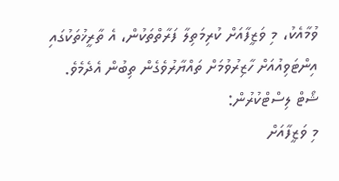ވުމާއެކު، މި ވަޒީފާއަށް ކުރިމަތިލާ ފަރާތްތަކުން، އެ ތާރީޚުތަކުގައި އިންޓަވިއުއަށް ހާޒިރުވުމަށް ތައްޔާރުވެގެން ތިބުން އެދެމެވެ.
ޝޯޓް ލިސްޓްކުރުން:
މި ވަޒީފާއަށް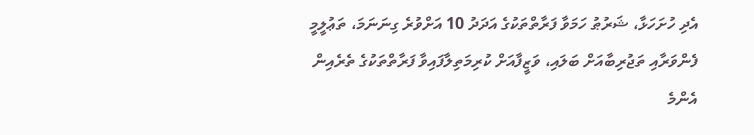އެދި ހުށަހަޅާ، ޝަރުޠު ހަމަވާ ފަރާތްތަކުގެ އަދަދު 10 އަށްވުރެ ގިނަނަމަ، ތަޢުލީމީ ފެންވަރާއި ތަޖުރިބާއަށް ބަލައި، ވަޒީފާއަށް ކުރިމަތިލާފައިވާ ފަރާތްތަކުގެ ތެރެއިން އެންމެ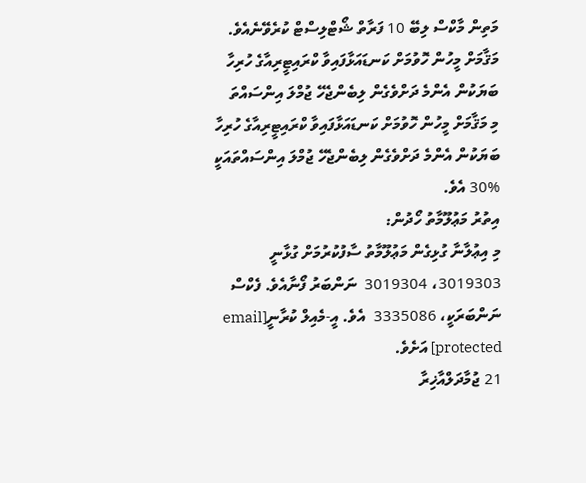މަތިން މާކްސް ލިބޭ 10 ފަރާތް ޝޯޓްލިސްޓް ކުރެވޭނެއެވެ.
މަޤާމަށް މީހުން ހޮވުމަށް ކަނޑައަޅާފައިވާ ކްރައިޓީރިއާގެ ހުރިހާ ބަޔަކުން އެންމެ ދަށްވެގެން ލިބެންޖެހޭ ޖުމްލަ އިންސައްތަ
މި މަޤާމަށް މީހުން ހޮވުމަށް ކަނޑައަޅާފައިވާ ކްރައިޓީރިއާގެ ހުރިހާ ބަޔަކުން އެންމެ ދަށްވެގެން ލިބެންޖެހޭ ޖުމްލަ އިންސައްތައަކީ %30 އެވެ.
އިތުރު މަޢުލޫމާތު ހޯދުން:
މި އިޢުލާނާ ގުޅިގެން މަޢުލޫމާތު ސާފުކުރުމަށް ގުޅާނީ  3019303، 3019304  ނަންބަރު ފޯނާއެވެ. ފެކްސް ނަންބަރަކީ، 3335086  އެވެ. އީ-މެއިލް ކުރާނީ[email protected] އަށެވެ.
21 ޖުމާދަލްއާޚިރާ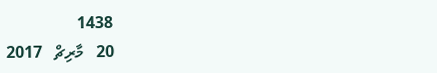1438
20   މާރިޗް   2017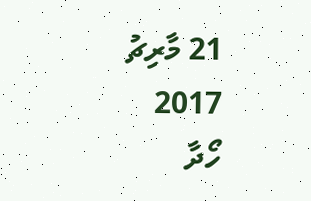21 މާރިޗު 2017
ހޯދާ